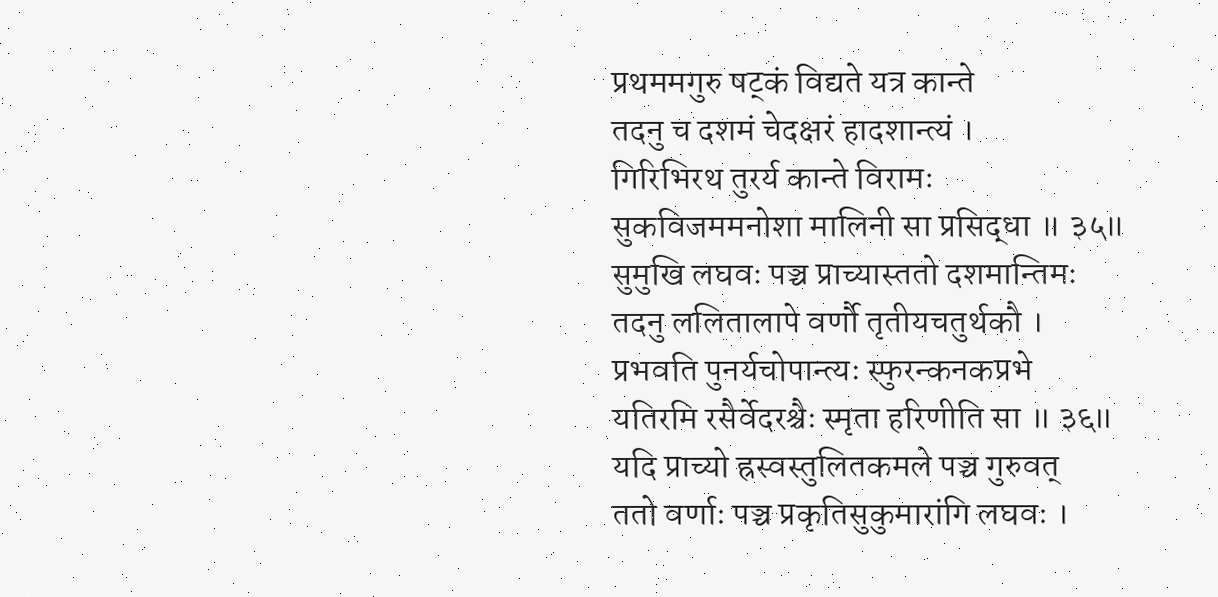प्रथममगुरु षट्कं विद्यते यत्र कान्ते
तदनु च दशमं चेदक्षरं हादशान्त्यं ।
गिरिभिरथ तुरर्य कान्ते विरामः
सुकविजममनोशा मालिनी सा प्रसिद्धा ॥ ३५॥
सुमुखि लघवः पञ्च प्राच्यास्ततो दशमान्तिमः
तदनु ललितालापे वर्णौ तृतीयचतुर्थकौ ।
प्रभवति पुनर्यचोपान्त्यः स्फुरन्कनकप्रभे
यतिरमि रसैर्वेदरश्चैः स्मृता हरिणीति सा ॥ ३६॥
यदि प्राच्यो ह्रस्वस्तुलितकमले पञ्च गुरुवत्
ततो वर्णाः पञ्च प्रकृतिसुकुमारांगि लघवः ।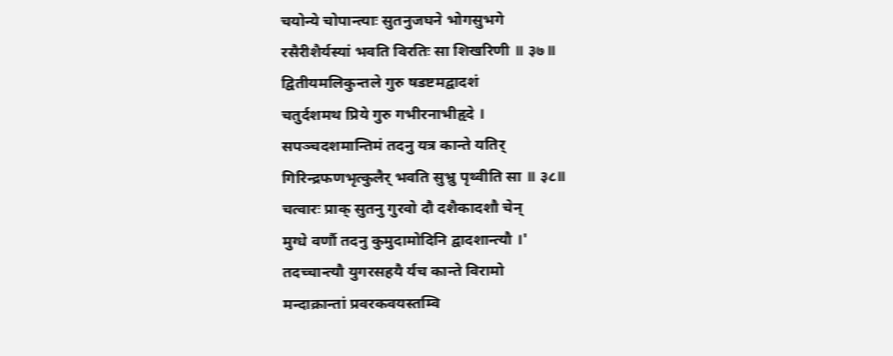चयोन्ये चोपान्त्याः सुतनुजघने भोगसुभगे
रसैरीशैर्यस्यां भवति विरतिः सा शिखरिणी ॥ ३७॥
द्वितीयमलिकुन्तले गुरु षडष्टमद्वादशं
चतुर्दशमथ प्रिये गुरु गभीरनाभीहृदे ।
सपञ्चदशमान्तिमं तदनु यत्र कान्ते यतिर्
गिरिन्द्रफणभृत्कुलैर् भवति सुभ्रु पृथ्वीति सा ॥ ३८॥
चत्वारः प्राक् सुतनु गुरवो दौ दशैकादशौ चेन्
मुग्धे वर्णौ तदनु कुमुदामोदिनि द्वादशान्त्यौ ।'
तदच्चान्त्यौ युगरसहयै र्यच कान्ते विरामो
मन्दाक्रान्तां प्रवरकवयस्तम्वि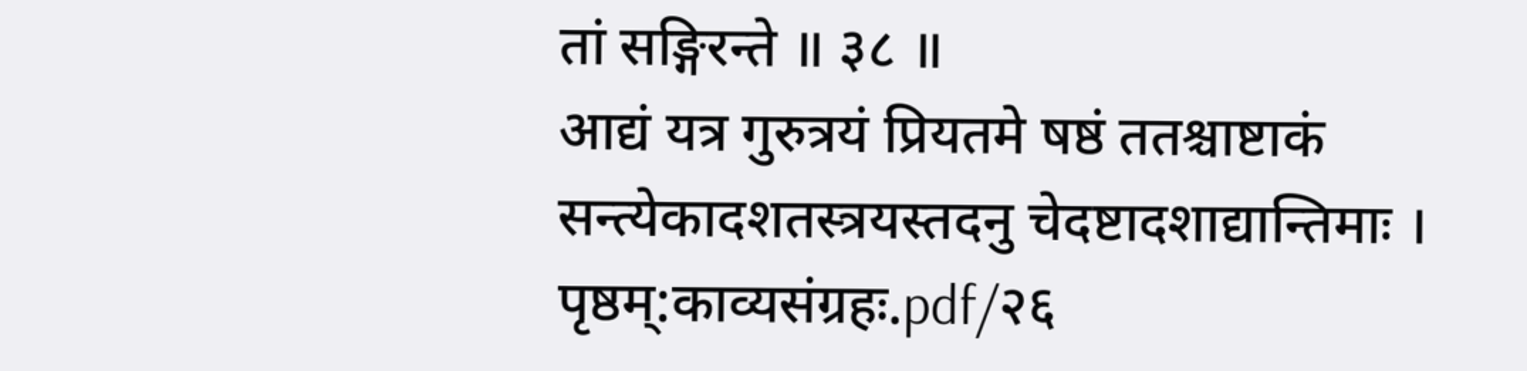तां सङ्गिरन्ते ॥ ३८ ॥
आद्यं यत्र गुरुत्रयं प्रियतमे षष्ठं ततश्चाष्टाकं
सन्त्येकादशतस्त्रयस्तदनु चेदष्टादशाद्यान्तिमाः ।
पृष्ठम्:काव्यसंग्रहः.pdf/२६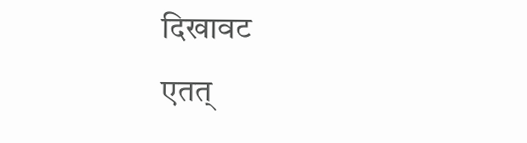दिखावट
एतत्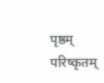पृष्ठम् परिष्कृतम्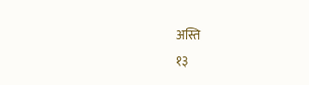अस्ति
१३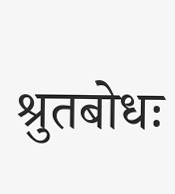श्रुतबोधः